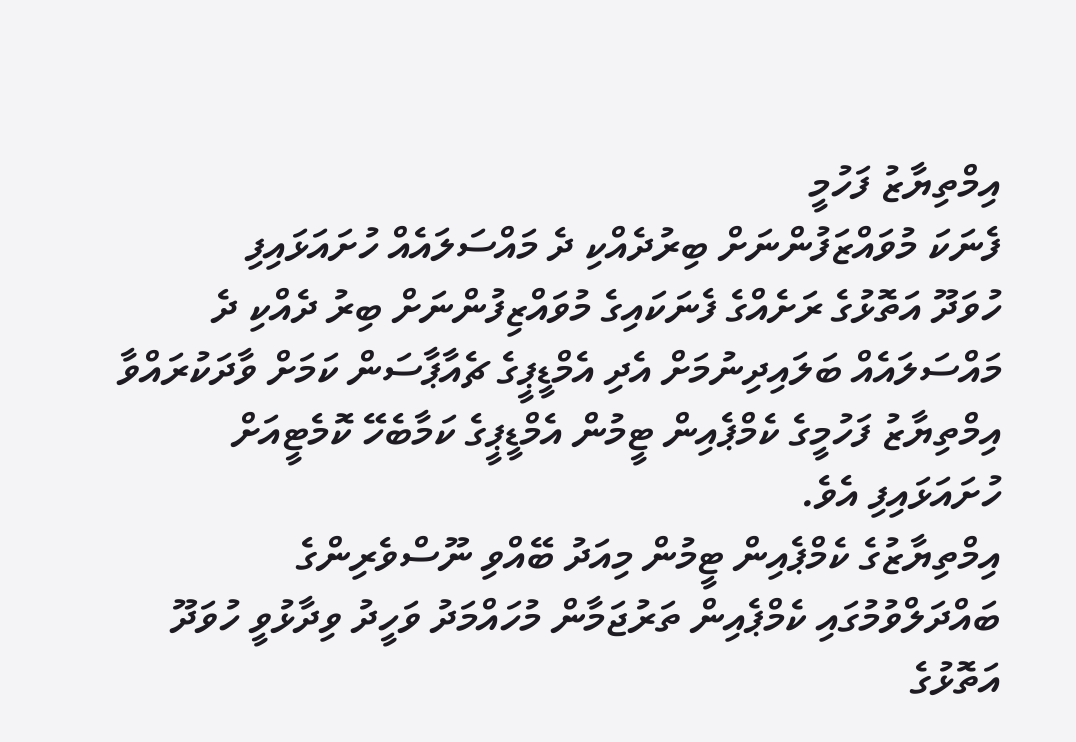އިމްތިޔާޒު ފަހުމީ
ފެނަކަ މުވައްޒަފުންނަށް ބިރުދެއްކި ދެ މައްސަލައެއް ހުށައަޅައިފި
ހުވަދޫ އަތޮޅުގެ ރަށެއްގެ ފެނަކައިގެ މުވައްޒިފުންނަށް ބިރު ދެއްކި ދެ މައްސަލައެއް ބަލައިދިނުމަށް އެދި އެމްޑީޕީގެ ޗެއާޕާސަން ކަމަށް ވާދަކުރައްވާ އިމްތިޔާޒު ފަހުމީގެ ކެމްޕެއިން ޓީމުން އެމްޑީޕީގެ ކަމާބެހޭ ކޮމެޓީއަށް ހުށައަޅައިފި އެވެ.
އިމްތިޔާޒުގެ ކެމްޕެއިން ޓީމުން މިއަދު ބޭއްވި ނޫސްވެރިންގެ ބައްދަލްވުމުގައި ކެމްޕެއިން ތަރުޖަމާން މުހައްމަދު ވަހީދު ވިދާޅުވީ ހުވަދޫ އަތޮޅުގެ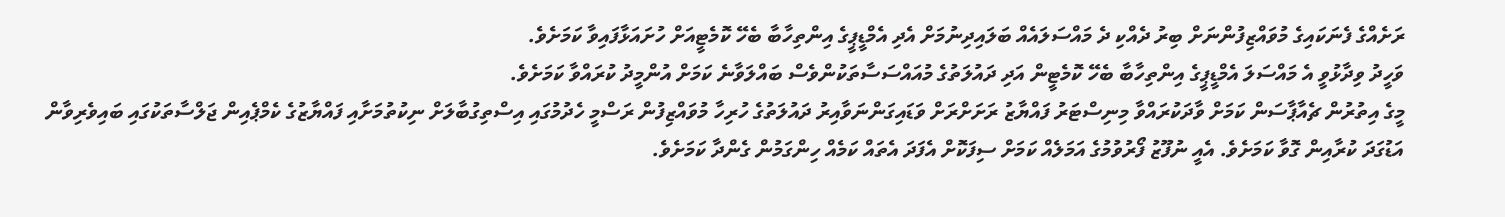ރަށެއްގެ ފެނަކައިގެ މުވައްޒިފުންނަށް ބިރު ދެއްކި ދެ މައްސަލައެއް ބަލައިދިނުމަށް އެދި އެމްޑީޕީގެ އިންތިހާބާ ބެހޭ ކޮމެޓީއަށް ހުށައަޅާފައިވާ ކަމަށެވެ.
ވަހީދު ވިދާޅުވީ އެ މައްސަލަ އެމްޑީޕީގެ އިންތިހާބާ ބެހޭ ކޮމެޓީން އަދި ދައުލަތުގެ މުއައްސަސާތަކުންވެސް ބައްލަވާނެ ކަމަށް އުންމީދު ކުރައްވާ ކަމަށެވެ.
މީގެ އިތުރުން ޗެއާޕާސަން ކަމަށް ވާދަކުރައްވާ މިނިސްޓަރު ފައްޔާޒު ރަށަށްރަށް ވަޑައިގަންނަވާއިރު ދައުލަތުގެ ހުރިހާ މުވައްޒިފުން ރަސްމީ ހެދުމުގައި އިސްތިގުބާލަށް ނިކުތުމަށާއި ފައްޔާޒުގެ ކެމްޕެއިން ޖަލްސާތަކުގައި ބައިވެރިވާން އަޑުގަދަ ކުރާއިން ގޮވާ ކަމަށެވެ. އެއީ ނުފޫޒު ފޯރުވުމުގެ އަމަލެއް ކަމަށް ސިފަކޮށް އެފަދަ އެތައް ކަމެއް ހިންގަމުން ގެންދާ ކަމަށެވެ.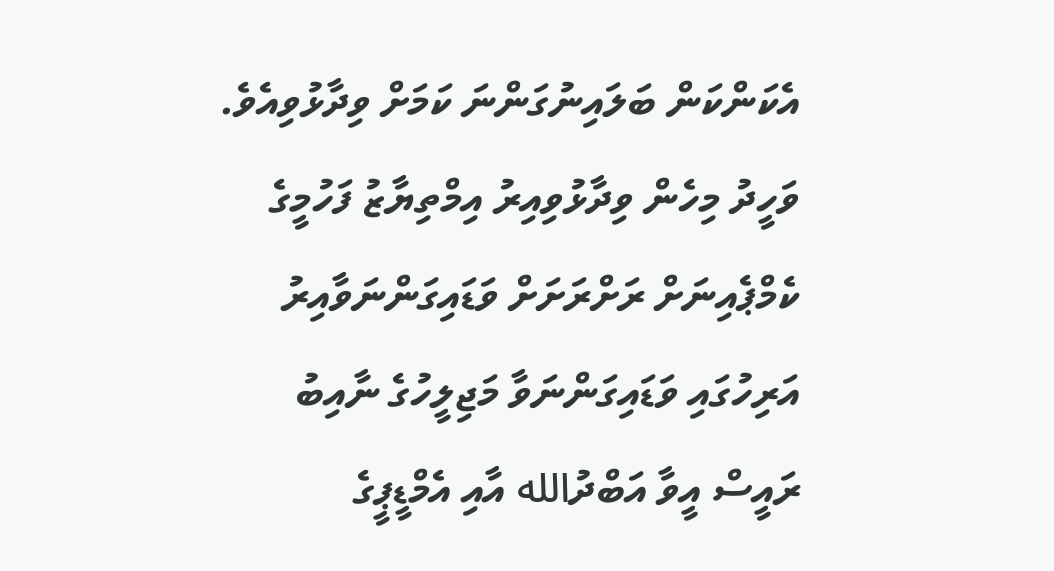އެކަންކަން ބަލައިނުގަންނަ ކަމަށް ވިދާޅުވިއެވެ.
ވަހީދު މިހެން ވިދާޅުވިއިރު އިމްތިޔާޒު ފަހުމީގެ ކެމްޕެއިނަށް ރަށްރަށަށް ވަޑައިގަންނަވާއިރު އަރިހުގައި ވަޑައިގަންނަވާ މަޖިލީހުގެ ނާއިބު ރައީސް އީވާ އަބްދުالله އާއި އެމްޑީޕީގެ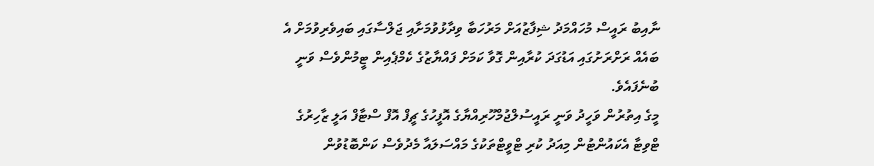ނާއިބު ރައީސް މުހައްމަދު ޝިފާޒުއަށް މަރުހަބާ ވިދާޅުވުމަށާއި ޖަލްސާގައި ބައިވެރިވުމަށް އެ ބައެއް ރަށްރަށުގައި އަޑުގަދަ ކުރާއިން ގޮވާ ކަމަށް ފައްޔާޒުގެ ކެމްޕެއިން ޓީމުންވެސް ވަނީ ބުނެފައެވެ.
މީގެ އިތުރުން ވަހީދު ވަނީ ރައީސުލްޖުމްހޫރިއްޔާގެ އޮފީހުގެ ޗީފް އޮފް ސްޓާފް އަލީ ޒާހިރުގެ ޓްވިޓާ އެކައުންޓުން މިއަދު ކުރި ޓްވީޓްތަކުގެ މައްސަލައާ މެދުވެސް ކަންބޮޑުވުން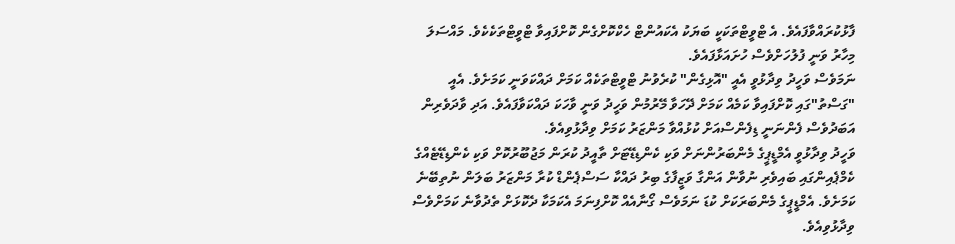ފާޅުކުރައްވާފައެވެ. އެ ޓްވީޓްތަކަކީ ބަޔަކު އެކައުންޓް ހެކްކޮށްގެން ކޮށްފައިވާ ޓްވީޓްތަކެކެވެ. މައްސަލަ މިހާރު ވަނީ ފުލުހަށްވެސް ހުށައަޅާފައެވެ.
ނަމަވެސް ވަހީދު ވިދާޅުވީ އެއީ "އޮޅިގެން" ކުރެވުނު ޓްވީޓްތަކެއް ކަމަށް ދައްކަވަނީ ކަމަށެވެ. އެއީ "ގަސްތު"ގައި ކޮށްފައިވާ ކަމެއް ކަމަށް ދޭހަވާ މޭރުމުން ވަހީދު ވަނީ ވާހަކަ ދައްކަވާފައެވެ. އަދި ވާދަވެރިން އަބަދުވެސް ފެންނަނީ ޑިފެންސްއަށް ކުޅުއްވާ މަންޒަރު ކަމަށް ވިދާޅުވިއެވެ.
ވަހީދު ވިދާޅުވީ އެމްޑީޕީގެ މެންބަރުންނަށް ވަކި ކެންޑިޑޭޓަށް ތާއީދު ކުރަން މަޖުބޫރުކޮށް ވަކި ކެންޑިޑޭޓެއްގެ ކެމްޕެއިންގައި ބައިވެރި ނުވާން އަންގާ ވަޒީފާގެ ބިރު ދައްކާ ސަސްޕެންޑް ކުރާ މަންޒަރު ބަލަން ނުތިބޭނެ ކަމަށެވެ. އެމްޑީޕީގެ މެންބަރަކަށް ކުޑަ ނަމަވެސް ގޯނާއެއް ކޮށްފިނަމަ އެކަމަކާ ދެކޮޅަށް ތެދުވާނެ ކަމަށްވެސް ވިދާޅުވިއެވެ.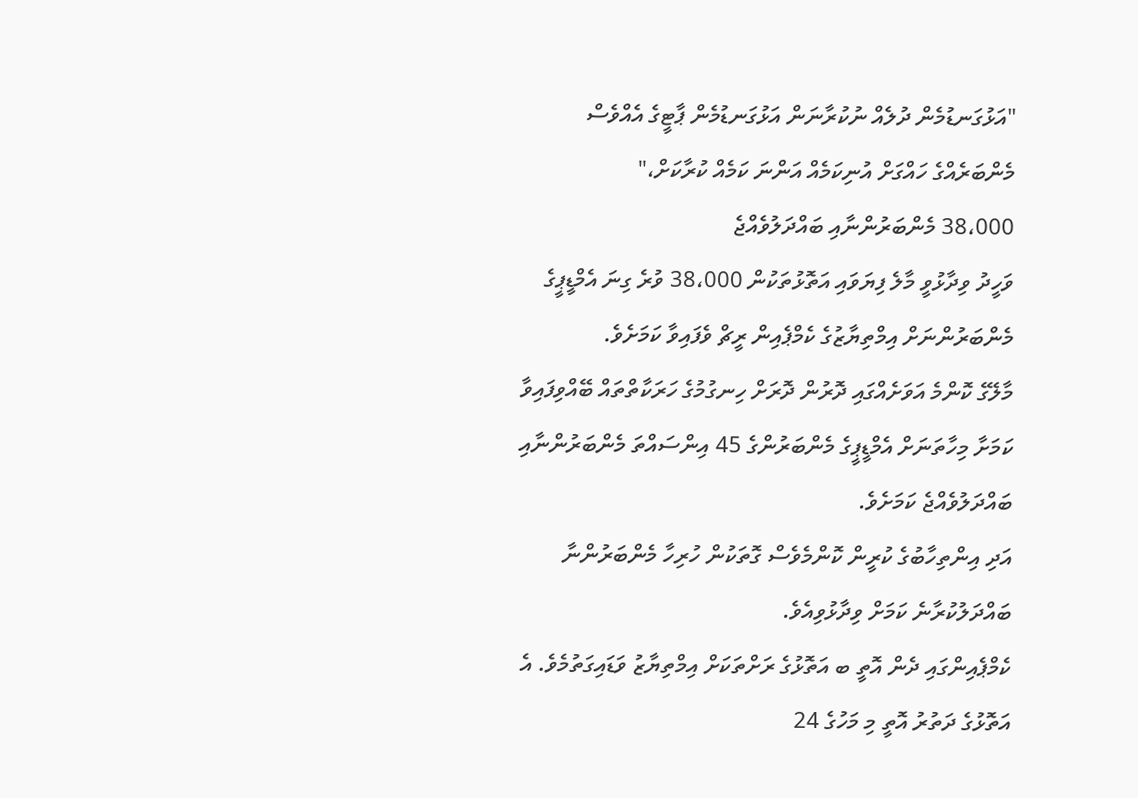"އަޅުގަނޑުމެން ދުލެއް ނުކުރާނަން އަޅުގަނޑުމެން ޕާޓީގެ އެއްވެސް މެންބަރެއްގެ ހައްގަށް އުނިކަމެއް އަންނަ ކަމެއް ކުރާކަށް،"
38،000 މެންބަރުންނާއި ބައްދަލުވެއްޖެ
ވަހީދު ވިދާޅުވީ މާލެ ފިޔަވައި އަތޮޅުތަކުން 38،000 ވުރެ ގިނަ އެމްޑީޕީގެ މެންބަރުންނަށް އިމްތިޔާޒުގެ ކެމްޕެއިން ރީޗް ވެފައިވާ ކަމަށެވެ.
މާލޭގެ ކޮންމެ އަވަށެއްގައި ދޮރުން ދޮރަށް ހިނގުމުގެ ހަރަކާތްތައް ބޭއްވިފައިވާ ކަމަށާ މިހާތަނަށް އެމްޑީޕީގެ މެންބަރުންގެ 45 އިންސައްތަ މެންބަރުންނާއި ބައްދަލުވެއްޖެ ކަމަށެވެ.
އަދި އިންތިހާބުގެ ކުރީން ކޮންމެވެސް ގޮތަކުން ހުރިހާ މެންބަރުންނާ ބައްދަލުކުރާނެ ކަމަށް ވިދާޅުވިއެވެ.
ކެމްޕެއިންގައި ދެން އޮތީ ބ އަތޮޅުގެ ރަށްތަކަށް އިމްތިޔާޒު ވަޑައިގަތުމެވެ. އެ އަތޮޅުގެ ދަތުރު އޮތީ މި މަހުގެ 24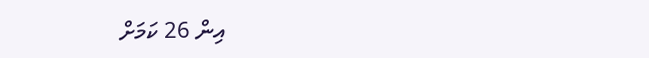އިން 26 ކަމަށް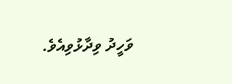ވަހީދު ވިދާޅުވިއެވެ.